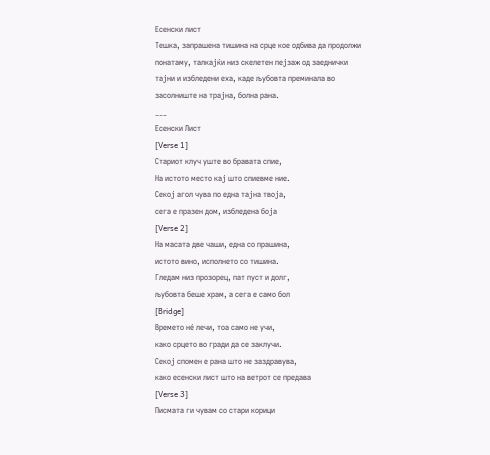Есенски лист
Тешка, запрашена тишина на срце кое одбива да продолжи понатаму, талкајќи низ скелетен пејзаж од заеднички тајни и избледени еха, каде љубовта преминала во засолниште на трајна, болна рана.
___
Есенски Лист
[Verse 1]
Стариот клуч уште во бравата спие,
На истото место кај што спиевме ние.
Секој агол чува по една тајна твоја,
сега е празен дом, избледена боја
[Verse 2]
На масата две чаши, една со прашина,
истото вино, исполнето со тишина.
Гледам низ прозорец, пат пуст и долг,
љубовта беше храм, а сега е само бол
[Bridge]
Времето нé лечи, тоа само не учи,
како срцето во гради да се заклучи.
Секој спомен е рана што не заздравува,
како есенски лист што на ветрот се предава
[Verse 3]
Писмата ги чувам со стари корици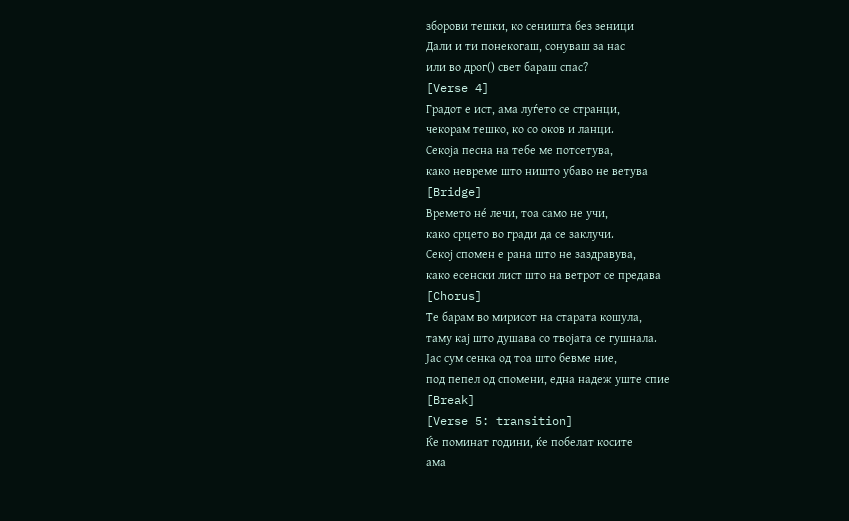зборови тешки, ко сеништа без зеници
Дали и ти понекогаш, сонуваш за нас
или во дрог() свет бараш спас?
[Verse 4]
Градот е ист, ама луѓето се странци,
чекорам тешко, ко со оков и ланци.
Секоја песна на тебе ме потсетува,
како невреме што ништо убаво не ветува
[Bridge]
Времето нé лечи, тоа само не учи,
како срцето во гради да се заклучи.
Секој спомен е рана што не заздравува,
како есенски лист што на ветрот се предава
[Chorus]
Те барам во мирисот на старата кошула,
таму кај што душава со твојата се гушнала.
Јас сум сенка од тоа што бевме ние,
под пепел од спомени, една надеж уште спие
[Break]
[Verse 5: transition]
Ќе поминат години, ќе побелат косите
ама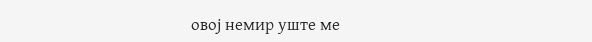овој немир уште ме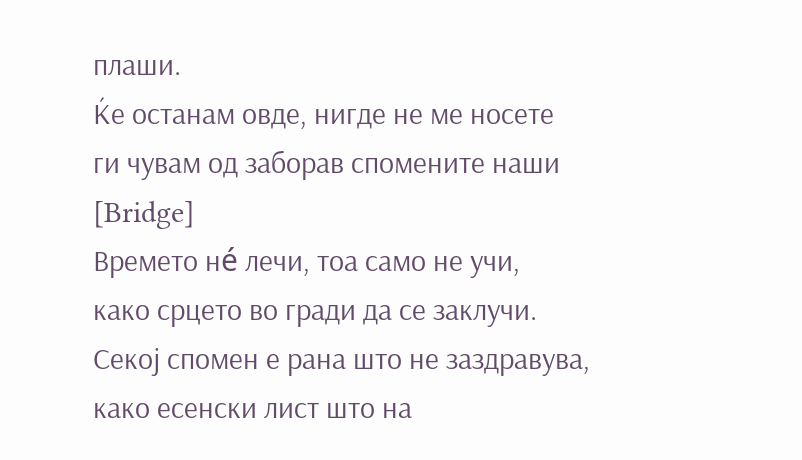плаши.
Ќе останам овде, нигде не ме носете
ги чувам од заборав спомените наши
[Bridge]
Времето нé лечи, тоа само не учи,
како срцето во гради да се заклучи.
Секој спомен е рана што не заздравува,
како есенски лист што на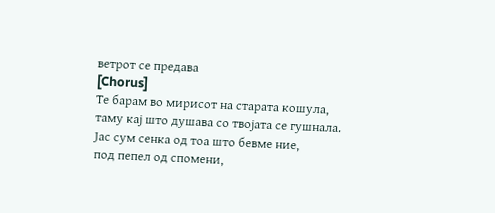ветрот се предава
[Chorus]
Те барам во мирисот на старата кошула,
таму кај што душава со твојата се гушнала.
Јас сум сенка од тоа што бевме ние,
под пепел од спомени,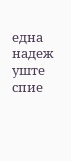една надеж уште спие